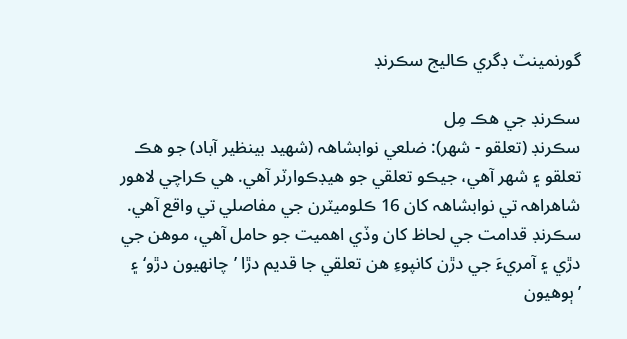گورنمينٽ ڊگري ڪاليج سڪرنڊ

سڪرنڊ جي هڪ مِل
سڪرنڊ (تعلقو - شھر): ضلعي نوابشاھہ (شھيد بينظير آباد) جو هڪ تعلقو ۽ شھر آهي، جيڪو تعلقي جو هيڊڪوارٽر آهي. هي ڪراچي لاهور شاهراھہ تي نوابشاھہ کان 16 ڪلوميٽرن جي مفاصلي تي واقع آهي. سڪرنڊ قدامت جي لحاظ کان وڏي اهميت جو حامل آهي، موهن جي دڙي ۽ آمريءَ جي دڙن کانپوءِ هن تعلقي جا قديم دڙا ’چانهيون دڙو‘ ۽ ’ٻوهيون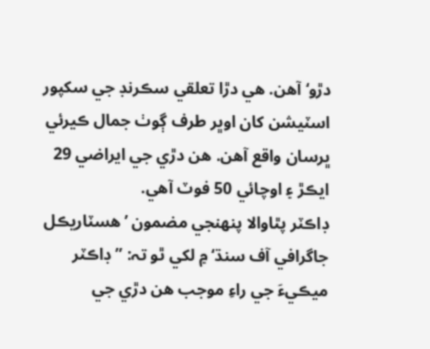دڙو‘ آهن. هي دڙا تعلقي سڪرنڊ جي سکپور اسٽيشن کان اوڀر طرف ڳوٺ جمال ڪيرئي ڀرسان واقع آهن. هن دڙي جي ايراضي 29 ايڪڙ ۽ اوچائي 50 فوٽ آهي.
ڊاڪٽر پٿاوالا پنھنجي مضمون ’هسٽاريڪل جاگرافي آف سنڌ‘ ۾ لکي ٿو تہ: ”ڊاڪٽر ميڪيءَ جي راءِ موجب هن دڙي جي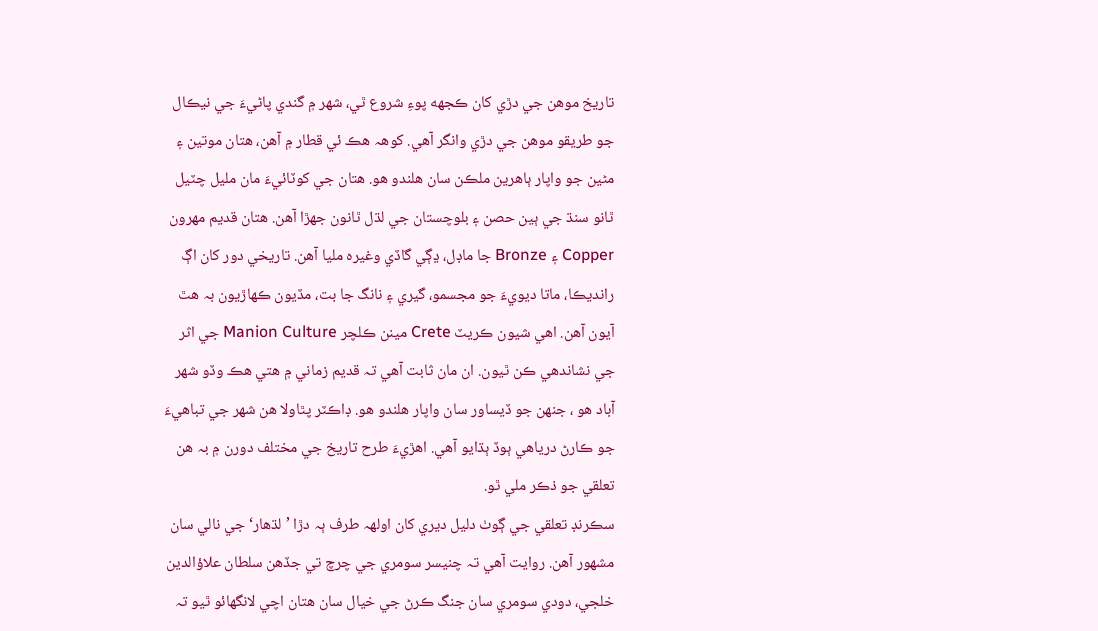تاريخ موهن جي دڙي کان ڪجهه پوءِ شروع ٿي، شھر ۾ گندي پاڻيءَ جي نيڪال جو طريقو موهن جي دڙي وانگر آهي. کوھہ هڪ ئي قطار ۾ آهن، هتان موتين ۽ مڻين جو واپار ٻاهرين ملڪن سان هلندو هو. هتان جي کوٽائيءَ مان مليل چٽيل ٿانو سنڌ جي ٻين حصن ۽ بلوچستان جي لڌل ٿانون جھڙا آهن. هتان قديم مهرون Copper ۽ Bronze جا ماڊل، ڍڳي گاڏي وغيرہ مليا آهن. تاريخي دور کان اڳ رانديڪا، ماتا ديويءَ جو مجسمو، گيري ۽ نانگ جا بت، مڏيون ڪهاڙيون بہ هٿ آيون آهن. اهي شيون ڪريٽ Crete مينن ڪلچر Manion Culture جي اثر جي نشاندهي ڪن ٿيون. ان مان ثابت آهي تہ قديم زماني ۾ هتي هڪ وڏو شھر آباد هو ، جنهن جو ڏيساور سان واپار هلندو هو. ڊاڪٽر پٿاولا هن شھر جي تباهيءَ جو ڪارڻ درياهي ٻوڏ ٻڌايو آهي. اهڙيءَ طرح تاريخ جي مختلف دورن ۾ بہ هن تعلقي جو ذڪر ملي ٿو.
سڪرنڊ تعلقي جي ڳوٺ دليل ديري کان اولھہ طرف ٻہ دڙا ’لڌهار‘ جي نالي سان مشھور آهن. روايت آهي تہ چنيسر سومري جي چرچ تي جڏهن سلطان علاؤالدين خلجي، دودي سومري سان جنگ ڪرڻ جي خيال سان هتان اچي لانگهائو ٿيو تہ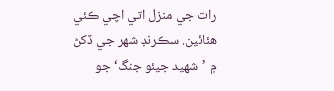رات جي منزل اتي اچي ڪئي هئائين. سڪرنڊ شھر جي ڏکڻ ۾ ’شھيد جيئو جنگ‘ جو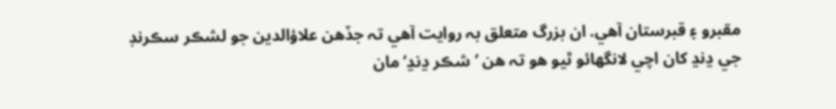مقبرو ۽ قبرستان آهي. ان بزرگ متعلق بہ روايت آهي تہ جڏهن علاؤالدين جو لشڪر سڪرنڊ جي ڍنڍ کان اچي لانگهائو ٿيو هو تہ هن ’شڪر ڍنڍ‘ مان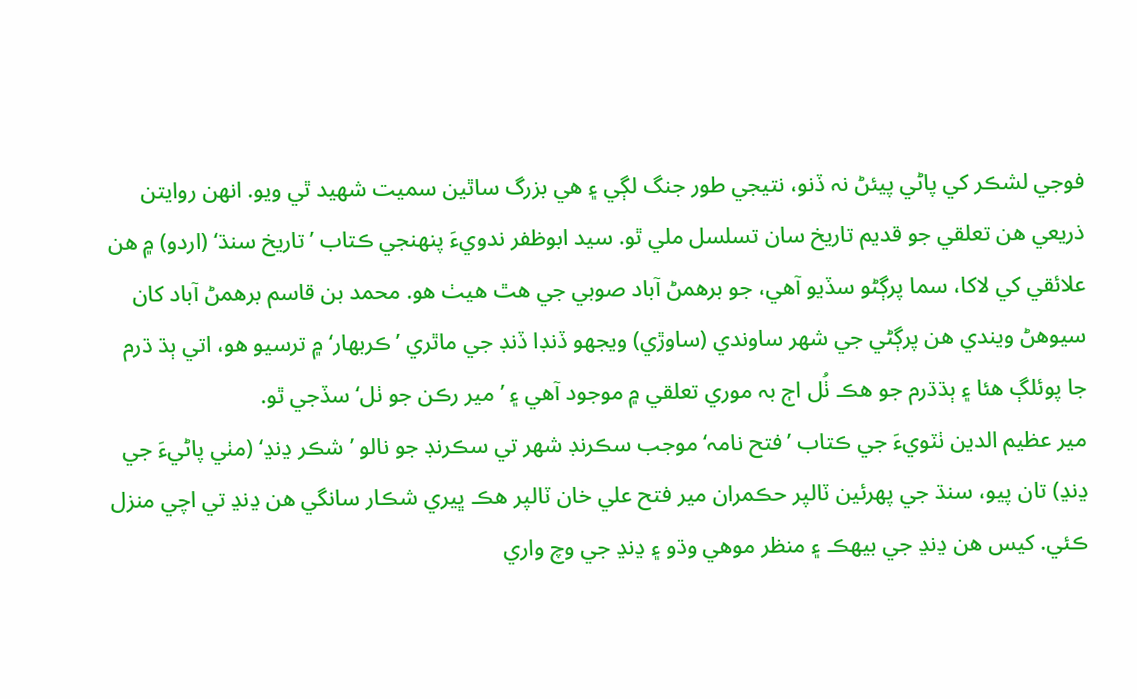فوجي لشڪر کي پاڻي پيئڻ نہ ڏنو، نتيجي طور جنگ لڳي ۽ هي بزرگ ساٿين سميت شھيد ٿي ويو. انهن روايتن ذريعي هن تعلقي جو قديم تاريخ سان تسلسل ملي ٿو. سيد ابوظفر ندويءَ پنھنجي ڪتاب ’تاريخ سنڌ‘ (اردو) ۾ هن علائقي کي لاکا، سما پرڳڻو سڏيو آهي، جو برهمڻ آباد صوبي جي هٿ هيٺ هو. محمد بن قاسم برهمڻ آباد کان سيوهڻ ويندي هن پرڳڻي جي شھر ساوندي (ساوڙي) ويجهو ڏنڊا ڏنڊ جي ماٿري ’ڪربهار‘ ۾ ترسيو هو، اتي ٻڌ ڌرم جا پوئلڳ هئا ۽ ٻڌڌرم جو هڪ ٺُل اڄ بہ موري تعلقي ۾ موجود آهي ۽ ’مير رڪن جو ٺل‘ سڏجي ٿو.
مير عظيم الدين ٺٽويءَ جي ڪتاب ’فتح نامہ‘ موجب سڪرنڊ شھر تي سڪرنڊ جو نالو ’شڪر ڍنڍ‘ (مٺي پاڻيءَ جي ڍنڍ) تان پيو، سنڌ جي پهرئين ٽالپر حڪمران مير فتح علي خان ٽالپر هڪ ڀيري شڪار سانگي هن ڍنڍ تي اچي منزل ڪئي. کيس هن ڍنڍ جي بيهڪ ۽ منظر موهي وڌو ۽ ڍنڍ جي وچ واري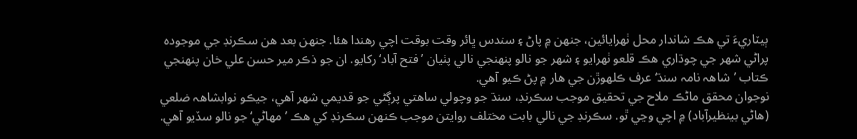ٻيٽاريءَ تي هڪ شاندار محل ٺهرايائين، جنهن ۾ پاڻ ۽ سندس ڀائر وقت بوقت اچي رهندا هئا. جنهن بعد هن سڪرنڊ جي موجودہ پراڻي شھر جي چوڌاري هڪ قلعو ٺهرايو ۽ شھر جو نالو پنھنجي نالي پٺيان ’فتح آباد‘ رکايو. ان جو ذڪر مير حسن علي خان پنھنجي ڪتاب ’شاھہ نامہ سنڌ‘ عرف ڪلهوڙن جي هار ۾ پڻ ڪيو آهي.
نوجوان محقق ماڻڪ ملاح جي تحقيق موجب سڪرنڊ، سنڌ جو وچولي ساهتي پرڳڻي جو قديمي شھر آهي، جيڪو نوابشاھہ ضلعي (هاڻي بينظيرآباد) ۾ اچي وڃي ٿو. سڪرنڊ جي نالي بابت مختلف روايتن موجب ڪنهن سڪرنڊ کي هڪ ’مهاڻي‘ جو نالو سڏيو آهي.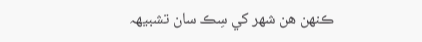ڪنهن هن شھر کي سِڪ سان تشبيھہ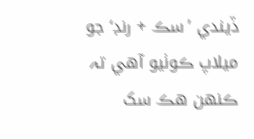ڏيندي ’سڪ + رنڊ‘ جو ميلاپ ڪوٺيو آهي تہ ڪنهن هڪ سک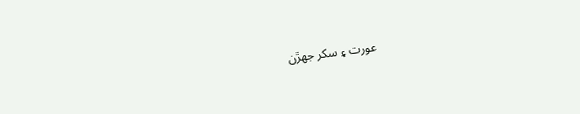عورت ۽ سکر جهڙن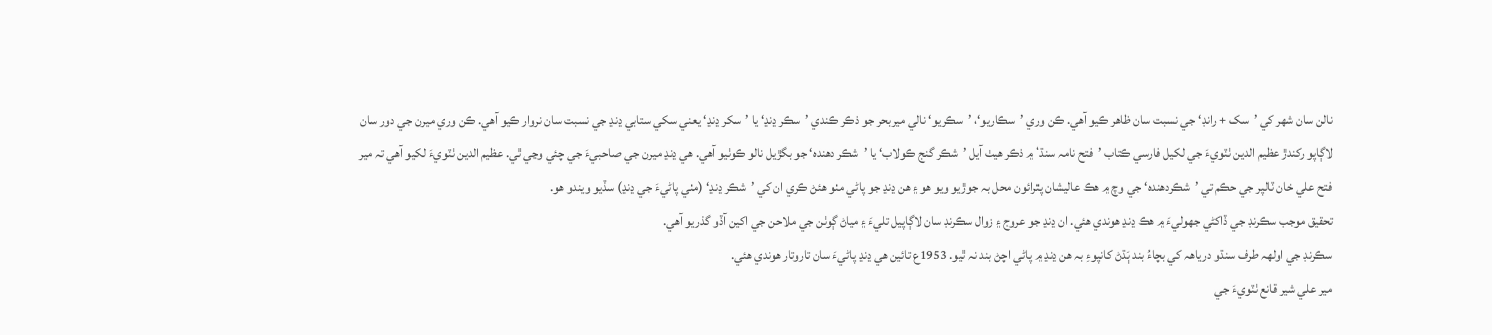نالن سان شھر کي ’سک + رانڊ‘ جي نسبت سان ظاهر ڪيو آهي. ڪن وري ’سڪاريو‘، ’سڪريو‘ نالي ميربحر جو ذڪر ڪندي ’سڪر ڍنڍ‘ يا ’سکر ڍنڍ‘ يعني سکي ستابي ڍنڍ جي نسبت سان نروار ڪيو آهي. ڪن وري ميرن جي دور سان لاڳاپو رکندڙ عظيم الدين ٺٽويءَ جي لکيل فارسي ڪتاب ’فتح نامہ سنڌ‘ ۾ ذڪر هيٺ آيل ’شڪر گنج ڪولاب‘ يا ’شڪر دهنده‘ جو بگڙيل نالو ڪوٺيو آهي. هي ڍنڍ ميرن جي صاحبيءَ جي چئي وڃي ٿي. عظيم الدين ٺٽويءَ لکيو آهي تہ مير فتح علي خان ٽالپر جي حڪم تي ’شڪردهنده‘ جي وچ ۾ هڪ عاليشان پٿرائون محل بہ جوڙيو ويو هو ۽ هن ڍنڍ جو پاڻي مٺو هئڻ ڪري ان کي ’شڪر ڍنڍ‘ (مٺي پاڻيءَ جي ڍنڍ) سڏيو ويندو هو.
تحقيق موجب سڪرنڊ جي ڏاکڻي جهوليءَ ۾ هڪ ڍنڍ هوندي هئي. ان ڍنڍ جو عروج ۽ زوال سڪرنڊ سان لاڳاپيل تليءَ ۽ مياڻ ڳوٺن جي ملاحن جي اکين آڏو گذريو آهي.
سڪرنڊ جي اولھہ طرف سنڌو درياھہ کي بچاءُ بند ٻَڌڻ کانپوءِ بہ هن ڍنڍ ۾ پاڻي اچڻ بند نہ ٿيو. 1953ع تائين هي ڍنڍ پاڻيءَ سان تاروتار هوندي هئي.
مير علي شير قانع ٺٽويءَ جي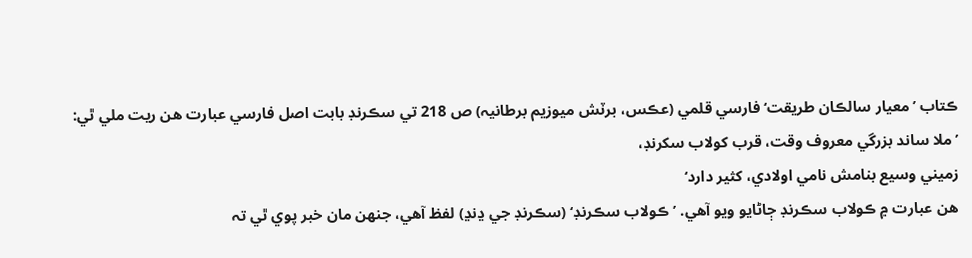ڪتاب ’معيار سالڪان طريقت‘ فارسي قلمي (عڪس، برٽش ميوزيم برطانيہ) ص 218 تي سڪرنڊ بابت اصل فارسي عبارت هن ريت ملي ٿي:
’ملا ساند بزرگي معروف وقت، قرب کولاب سکرنڊ،
زميني وسيع بنامش نامي اولادي، کثير دارد‘
هن عبارت ۾ ڪولاب سڪرنڊ ڄاڻايو ويو آهي. ’ڪولاب سڪرنڊ‘ (سڪرنڊ جي ڍنڍ) لفظ آهي، جنهن مان خبر پوي ٿي تہ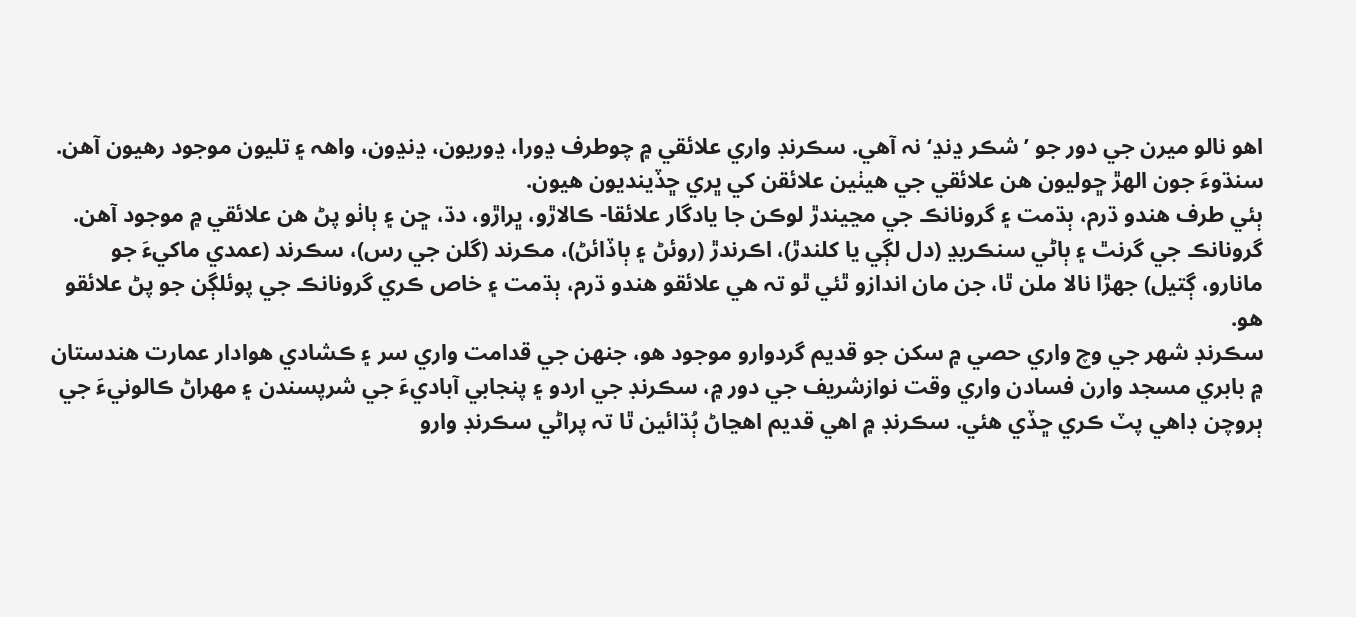اهو نالو ميرن جي دور جو ’شڪر ڍنڍ‘ نہ آهي. سڪرنڊ واري علائقي ۾ چوطرف ڍورا، ڍوريون، ڍنڍون، واھہ ۽ تليون موجود رهيون آهن. سنڌوءَ جون الهڙ ڇوليون هن علائقي جي هيٺين علائقن کي ڀري ڇڏينديون هيون.
ٻئي طرف هندو ڌرم، ٻڌمت ۽ گرونانڪ جي مڃيندڙ لوڪن جا يادگار علائقا- ڪالاڙو، ڀراڙو، دڌ، ڇن ۽ ٻاٺو پڻ هن علائقي ۾ موجود آهن. گرونانڪ جي گرنٿ ۽ ٻاڻي سنڪريڍ (دل لڳي يا کلندڙ)، اڪرندڙ (روئڻ ۽ ٻاڏائڻ)، مڪرند (گلن جي رس)، سڪرند (عمدي ماکيءَ جو مانارو، ڳتيل) جھڙا نالا ملن ٿا، جن مان اندازو ٿئي ٿو تہ هي علائقو هندو ڌرم، ٻڌمت ۽ خاص ڪري گرونانڪ جي پوئلڳن جو پڻ علائقو هو.
سڪرنڊ شھر جي وچ واري حصي ۾ سکن جو قديم گردوارو موجود هو، جنهن جي قدامت واري سر ۽ ڪشادي هوادار عمارت هندستان ۾ بابري مسجد وارن فسادن واري وقت نوازشريف جي دور ۾، سڪرنڊ جي اردو ۽ پنجابي آباديءَ جي شرپسندن ۽ مهراڻ ڪالونيءَ جي ٻروچن ڊاهي پٽ ڪري ڇڏي هئي. سڪرنڊ ۾ اهي قديم اهڃاڻ ٻُڌائين ٿا تہ پراڻي سڪرنڊ وارو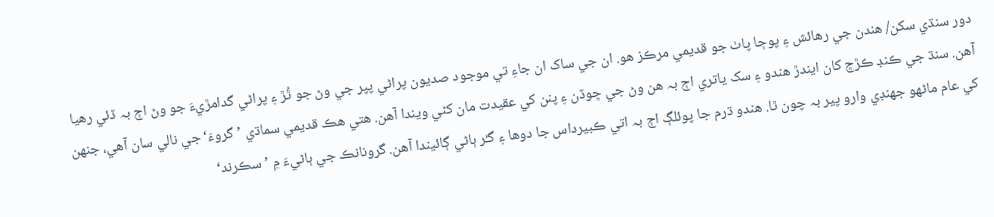دور سنڌي سکن/ هندن جي رهائش ۽ پوڄا پاٺ جو قديمي مرڪز هو. ان جي ساک ان جاءِ تي موجود صديون پراڻي پپر جي وڻ جو ٿُڙ ۽ پراڻي گدامڙيءَ جو وڻ اڄ بہ ڏئي رهيا آهن. سنڌ جي ڪنڊ ڪڙڇ کان ايندڙ هندو ۽ سک ياتري اڄ بہ هن وڻ جي ڇوڏن ۽ پنن کي عقيدت مان کڻي ويندا آهن. هتي هڪ قديمي سماڌي ’گروءَ‘ جي نالي سان آهي، جنهن کي عام ماڻهو جهنڊي وارو پير بہ چون ٿا. هندو ڌرم جا پوئلڳ اڄ بہ اتي ڪبيرداس جا دوها ۽ گـُر ٻاڻي ڳائيندا آهن. گرونانڪ جي ٻاڻيءَ ۾ ’سڪرند‘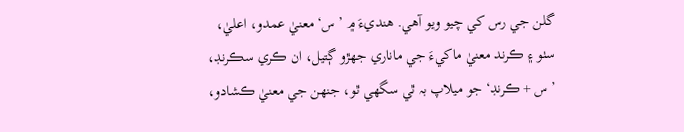گلن جي رس کي چيو ويو آهي. هنديءَ ۾ ’س‘ معنيٰ عمدو، اعليٰ، سٺو ۽ ڪرند معنيٰ ماکيءَ جي ماناري جهڙو ڳتيل، ان ڪري سڪرنڊ، ’س + ڪرنڊ‘ جو ميلاپ بہ ٿي سگهي ٿو، جنهن جي معنيٰ ڪشادو،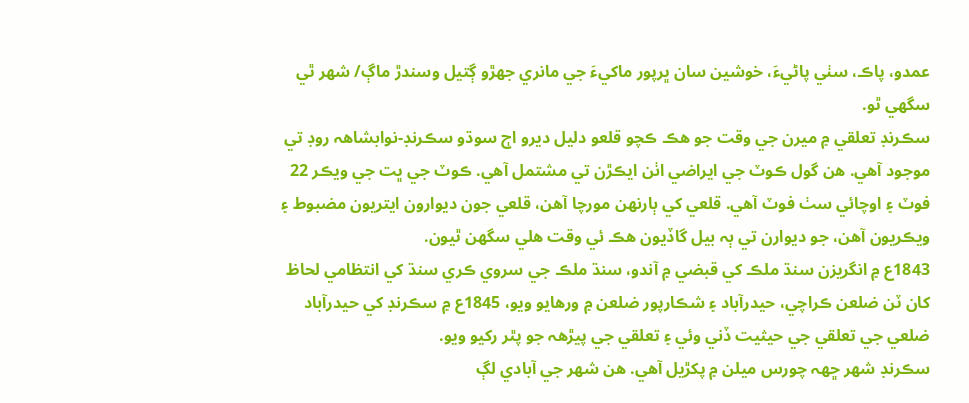عمدو، پاڪ، سٺي پاڻيءَ، خوشين سان ڀرپور ماکيءَ جي مانري جهڙو ڳتيل وسندڙ ماڳ/ شھر ٿي سگهي ٿو.
سڪرنڊ تعلقي ۾ ميرن جي وقت جو هڪ ڪچو قلعو دليل ديرو اڄ سوڌو سڪرنڊ-نوابشاھہ روڊ تي موجود آهي. هن گول ڪوٽ جي ايراضي اٺن ايڪڙن تي مشتمل آهي. ڪوٽ جي ڀت جي ويڪر 22 فوٽ ۽ اوچائي سٺ فوٽ آهي. قلعي کي ٻارنهن مورچا آهن، قلعي جون ديوارون ايتريون مضبوط ۽ ويڪريون آهن، جو ديوارن تي ٻہ بيل گاڏيون هڪ ئي وقت هلي سگهن ٿيون.
1843ع ۾ انگريزن سنڌ ملڪ کي قبضي ۾ آندو، سنڌ ملڪ جي سروي ڪري سنڌ کي انتظامي لحاظ کان ٽن ضلعن ڪراچي، حيدرآباد ۽ شڪارپور ضلعن ۾ ورهايو ويو، 1845ع ۾ سڪرنڊ کي حيدرآباد ضلعي جي تعلقي جي حيثيت ڏني وئي ۽ تعلقي جي پيڙھہ جو پٿر رکيو ويو.
سڪرنڊ شھر ڇھہ چورس ميلن ۾ پکڙيل آهي. هن شھر جي آبادي لڳ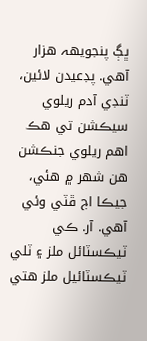ڀڳ پنجويھہ هزار آهي. پڊعيدن لائين، ٽنڊي آدم ريلوي سيڪشن تي هڪ اهم ريلوي جنڪشن هن شھر ۾ هئي، جيڪا اڄ ڦٽي وئي آهي. آر. ڪي ٽيڪسٽائل ملز ۽ ٽلي ٽيڪسٽائيل ملز هتي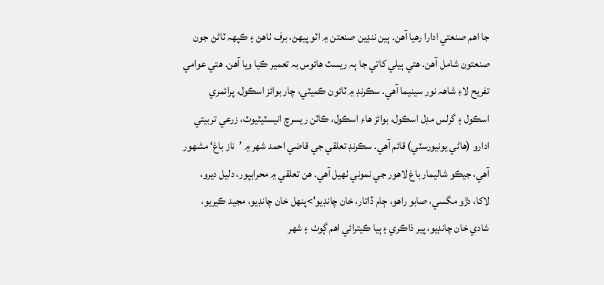جا اهم صنعتي ادارا رهيا آهن. ٻين ننڍين صنعتن ۾ اٽو پيهڻ، برف ٺاهڻ ۽ ڪپھہ ٽاڻڻ جون صنعتون شامل آهن. هتي ٻيلي کاتي جا ٻہ ريسٽ هائوس بہ تعمير ڪيا ويا آهن. هتي عوامي تفريح لاءِ شاھہ نور سينيما آهي. سڪرنڊ ۾ ٽائون ڪميٽي، چار بوائز اسڪول، پرائمري اسڪول ۽ گرلس مڊل اسڪول، بوائز هاءِ اسڪول، ڪاٽن ريسرچ انيسٽيٽيوٽ، زرعي تربيتي ادارو (هاڻي يونيورسٽي) قائم آهي. سڪرنڊ تعلقي جي قاضي احمد شھر ۾ ’ناز باغ‘ مشھور آهي، جيڪو شاليمار باغ لاهور جي نموني ٺهيل آهي. هن تعلقي ۾ محرابپور، دليل ديرو، لاکا، دڙو مگسي، صابو راهو، ڄام ڏاتار، خان چانڊيو'>پنھل خان چانڊيو، مجيد ڪيريو، شادي خان چانڊيو، پير ذاڪري ۽ ٻيا ڪيترائي اهم ڳوٺ ۽ شھر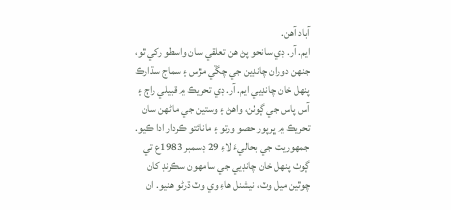آباد آهن.
ايم. آر. ڊي سانحو پڻ هن تعلقي سان واسطو رکي ٿو، جنهن دوران چانڊين جي چڱي مڙس ۽ سماج سڌارڪ پنھل خان چانڊيي ايم. آر. ڊي تحريڪ ۾ قبيلي راڄ ۽ آس پاس جي ڳوٺن، واهڻ ۽ وستين جي ماڻهن سان تحريڪ ۾ ڀرپور حصو ورتو ۽ مانائتو ڪردار ادا ڪيو. جمهوريت جي بحاليءَ لاءِ 29 ڊسمبر 1983ع تي ڳوٺ پنھل خان چانڊيي جي سامهون سڪرنڊ کان چوٿين ميل وٽ، نيشنل هاءِ وي وٽ ڌرڻو هنيو. ان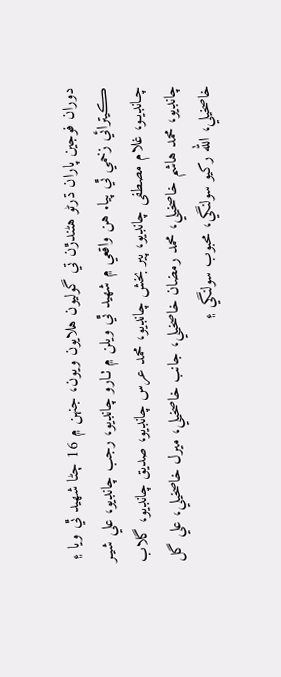دوران فوجين پاران ڌرڻو هڻندڙن تي گوليون هلايون ويون، جنهن ۾ 16 ڄڻا شھيد ٿي ويا ۽ ڪيترائي زخمي ٿي پيا. هن واقعي ۾ شھيد ٿي ويلن ۾ ٺـارو چانڊيو، رجب چانڊيو، علي شيـر چـانڊيـو، غلام مصطفى چانڊيو، پير بخش چانڊيو، محمد عرس چانڊيو، صديق چانڊيو، گلاب چانڊيو، محمد هاشم خاصخيلي، محمد رمضان خاصخيلي، جانب خاصخيلي، ميرل خاصخيلي، علي گل خاصخيلي، الله رکيو سولنگي، محبوب سولنگي ۽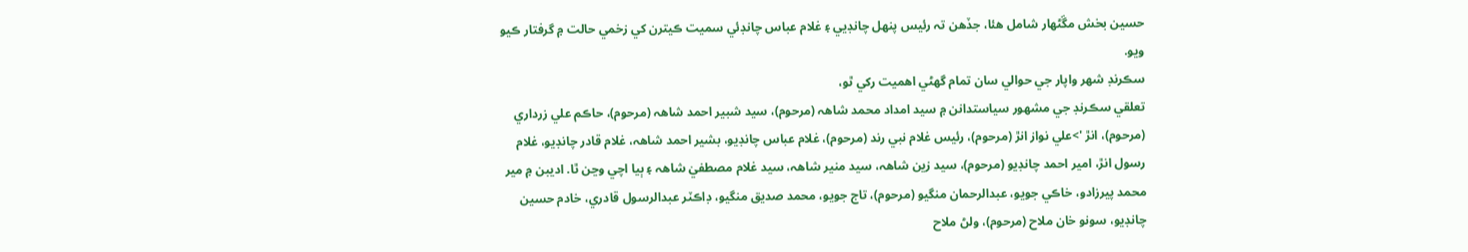حسين بخش مڱڻهار شامل هئا، جڏهن تہ رئيس پنھل چانڊيي ۽ غلام عباس چانڊئي سميت ڪيترن کي زخمي حالت ۾ گرفتار ڪيو ويو.
سڪرنڊ شھر واپار جي حوالي سان تمام گهڻي اهميت رکي ٿو،
تعلقي سڪرنڊ جي مشھور سياستدانن ۾ سيد امداد محمد شاھہ (مرحوم)، سيد شبير احمد شاھہ (مرحوم)، حاڪم علي زرداري (مرحوم)، انڙ '>علي نواز انڙ (مرحوم)، رئيس غلام نبي رند (مرحوم)، غلام عباس چانڊيو، بشير احمد شاھہ، غلام قادر چانڊيو، غلام رسول انڙ، امير احمد چانڊيو (مرحوم)، سيد زين شاھہ، سيد منير شاھہ، سيد غلام مصطفيٰ شاھہ ۽ ٻيا اچي وڃن ٿا. اديبن ۾ مير محمد پيرزادو، خاڪي جويو، عبدالرحمان منگيو (مرحوم)، تاج جويو، محمد صديق منگيو، ڊاڪٽر عبدالرسول قادري، خادم حسين چانڊيو، سونو خان ملاح (مرحوم)، ولڻ ملاح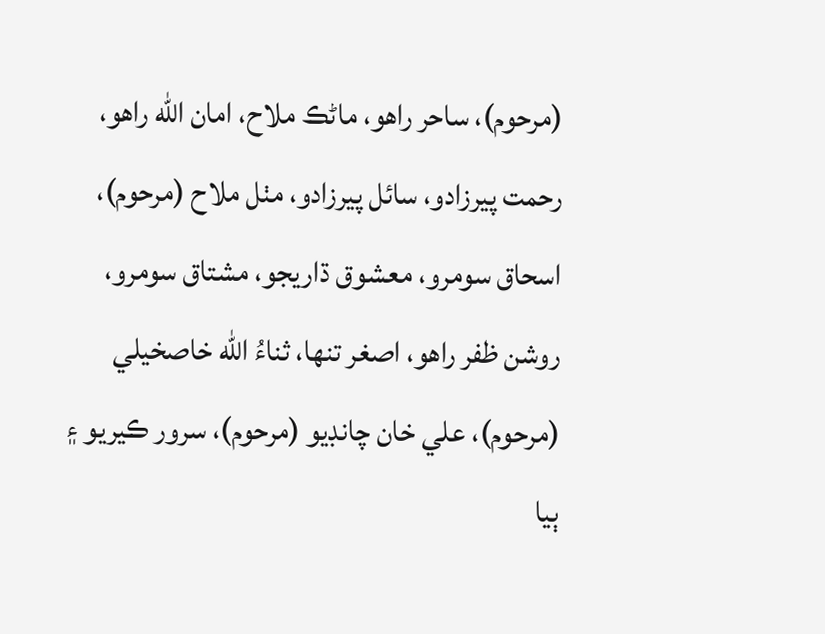(مرحوم)، ساحر راهو، ماڻڪ ملاح، امان الله راهو، رحمت پيرزادو، سائل پيرزادو، مٺل ملاح (مرحوم)، اسحاق سومرو، معشوق ڌاريجو، مشتاق سومرو، روشن ظفر راهو، اصغر تنها، ثناءُ الله خاصخيلي (مرحوم)، علي خان چانڊيو (مرحوم)، سرور ڪيريو ۽ ٻيا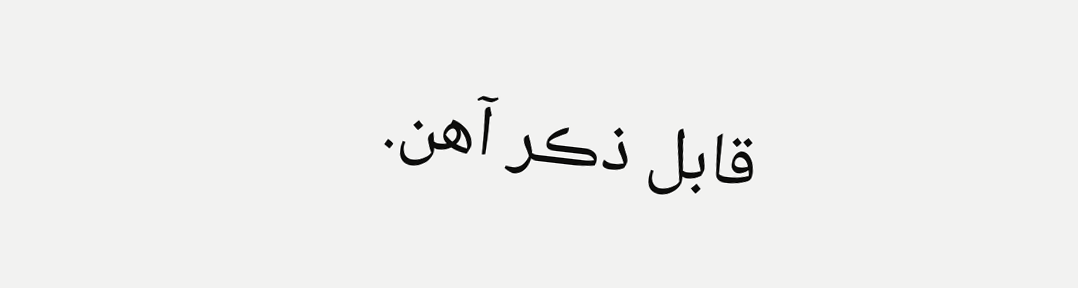قابل ذڪر آهن.